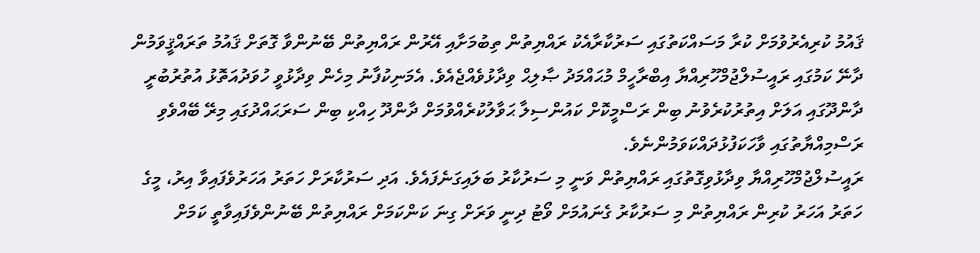ޤައުމު ކުރިއެރުވުމަށް ކުރާ މަސައްކަތުގައި ސަރުކާރާއެކު ރައްޔިތުން ތިބުމަށާއި އޭރުން ރައްޔިތުން ބޭނުންވާ ގޮތަށް ޤައުމު ތަރައްޤީވަމުން ދާނޭ ކަމުގައި ރައީސުލްޖުމްހޫރިއްޔާ އިބްރާހީމް މުޙައްމަދު ޞާލިޙް ވިދާޅުވެއްޖެއެވެ. އެމަނިކުފާނު މިހެން ވިދާޅުވީ ހުވަދުއަތޮޅު އުތުރުބުރީ ދާންދޫގައި އަލަށް އިތުރުކުރެވުނު ބިން ރަސްމީކޮށް ކައުންސިލާ ޙަވާލުކުރެއްވުމަށް ދާންދޫ ހިއްކި ބިން ސަރަޙައްދުގައި މިރޭ ބޭއްވެވި ރަސްމިއްޔާތުގައި ވާހަކަފުޅުދައްކަވަމުންނެވެ.
ރައީސުލްޖުމްހޫރިއްޔާ ވިދާޅުވިގޮތުގައި ރައްޔިތުން ވަނީ މި ސަރުކާރު ބަލައިގަނެފައެވެ. އަދި ސަރުކާރަށް ހަތަރު އަހަރުވެފައިވާ އިރު، މީގެ ހަތަރު އަހަރު ކުރިން ރައްޔިތުން މި ސަރުކާރު ގެނައުމަށް ވޯޓު ދިނީ ވަރަށް ގިނަ ކަންކަމަށް ރައްޔިތުން ބޭނުންވެފައިވާތީ ކަމަށް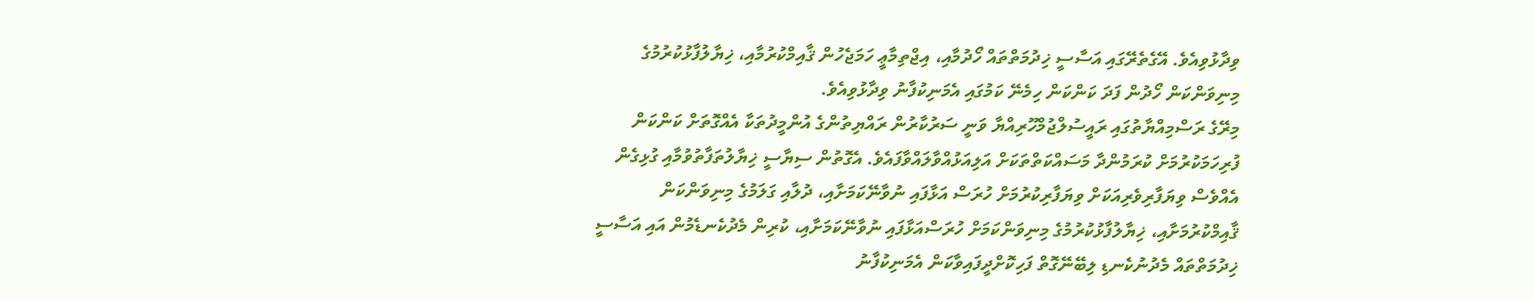ވިދާޅުވިއެވެ. އޭގެތެރޭގައި އަސާސީ ޚިދުމަތްތައް ހޯދުމާއި، އިޖްތިމާޢީ ހަމަޖެހުން ޤާއިމްކުރުމާއި، ޚިޔާލުފާޅުކުރުމުގެ މިނިވަންކަން ހޯދުން ފަދަ ކަންކަން ހިމެނޭ ކަމުގައި އެމަނިކުފާނު ވިދާޅުވިއެވެ.
މިރޭގެ ރަސްމިއްޔާތުގައި ރައީސުލްޖުމްހޫރިއްޔާ ވަނީ ސަރުކާރުން ރައްޔިތުންގެ އުންމީދުތަކާ އެއްގޮތަށް ކަންކަން ފުރިހަމަކުރުމަށް ކުރަމުންދާ މަސައްކަތްތަކަށް އަލިއަޅުއްވާލައްވާފައެވެ. އެގޮތުން ސިޔާސީ ޚިޔާލުތަފާތުވުމާއި ގުޅިގެން އެއްވެސް ވިޔަފާރިވެރިއަކަށް ވިޔަފާރިކުރުމަށް ހުރަސް އަޅާފައި ނުވާނޭކަމަށާއި، ދުލާއި ގަލަމުގެ މިނިވަންކަން ޤާއިމްކުރުމަށާއި، ޚިޔާލުފާޅުކުރުމުގެ މިނިވަންކަމަށް ހުރަސްއަޅާފައި ނުވާނޭކަމަށާއި، ކުރިން މެދުކެނޑެމުން އައި އަސާސީ ޚިދުމަތްތައް މެދުނުކެނޑި ލިބޭނޭގޮތް ފަހިކޮށްދީފައިވާކަން އެމަނިކުފާނު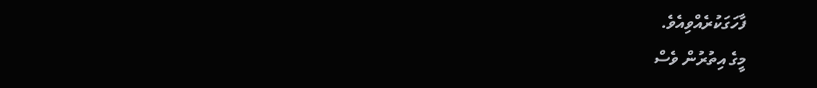ފާހަގަކުރެއްވިއެވެ.
މީގެ އިތުރުން ވެސް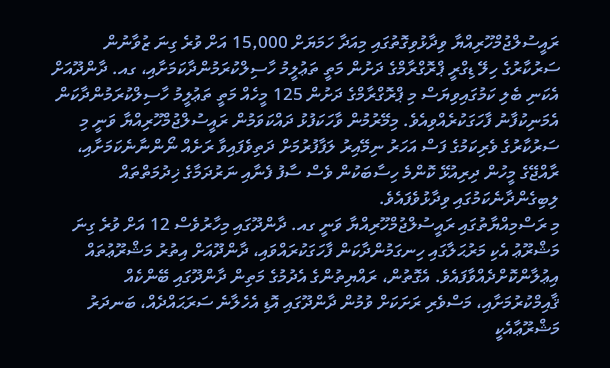ރައީސުލްޖުމްހޫރިއްޔާ ވިދާޅުވިގޮތުގައި މިއަދާ ހަމަޔަށް 15,000 އަށް ވުރެ ގިނަ ޒުވާނުން ސަރުކާރުގެ ހިލޭ ޑިގްރީ ޕްރޮގްރާމްގެ ދަށުން މަތީ ތަޢުލީމު ހާސިލްކުރަމުންދާކަމަށާއި، ގއ. ދާންދޫއަށް އެކަނި ބެލި ކަމުގައިވިޔަސް މި ޕްރޮގްރާމްގެ ދަށުން 125 މީހެއް މަތީ ތަޢުލީމު ހާސިލްކުރަމުންދާކަން އެމަނިކުފާނު ފާހަގަކުރެއްވިއެވެ. މިމޭރުމުން ވާހަކަފުޅު ދައްކަވަމުން ރައީސުލްޖުމްހޫރިއްޔާ ވަނީ މި ސަރުކާރުގެ ވެރިކަމުގެ ފަސް އަހަރު ނިމޭއިރު ލަފާފުރުމަށް ދަތިވެފައިވާ ރަށެއް ނޯންނާނެކަމަށާއި، ރާއްޖޭގެ މީހުން ދިރިއުޅޭ ކޮންމެ ހިސާބަކުން ވެސް ސާފު ފެނާއި ނަރުދަމާގެ ޚިދުމަތްތައް ލިބިގެންދާނެކަމުގައި ވިދާޅުވެފައެވެ.
މި ރަސްމިއްޔާތުގައި ރައީސުލްޖުމްހޫރިއްޔާ ވަނީ ގއ. ދާންދޫގައި މިހާރުވެސް 12 އަށް ވުރެ ގިނަ މަޝްރޫޢު އެކި މަރުޙަލާގައި ހިނގަމުންދާކަން ފާހަގަކުރައްވައި، ދާންދޫއަށް އިތުރު މަޝްރޫޢުތައް އިޢުލާންކޮށްދެއްވާފައެވެ. އެގޮތުން، ރައްޔިތުންގެ އެދުމުގެ މަތިން ދާންދޫގައި ބޭންކެއް ޤާއިމްކުރުމަށާއި، މަސްވެރި ރަށަކަށް ވުމުން ދާންދޫގައި އޮޑި އެހެލާނެ ސަރަޙައްދެއް، ބަނދަރު މަޝްރޫޢާއެކީ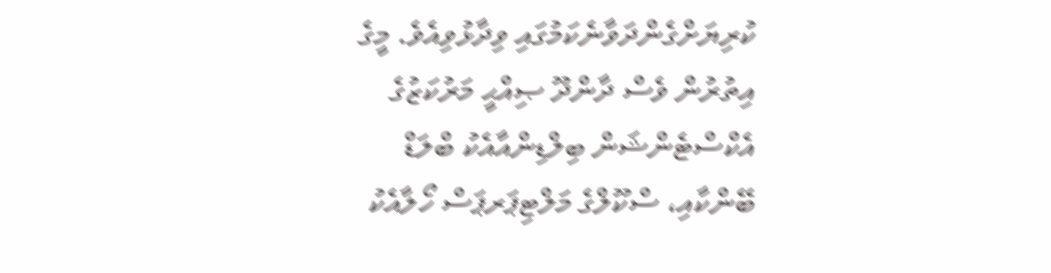ކުރިޔަށްގެންދަވާނެކަމުގައި ވިދާޅުވިއެވެ. މީގެ އިތުރުން ވެސް ދާންދޫ ޞިއްޙީ މަރުކަޒުގެ އެކްސްޓެންޝަން ބިލްޑިންއާއެކު ބްލަޑް ބޭންކާއި، ސްކޫލްގެ މަލްޓިޕަރޕަސް ހޯލާއެކު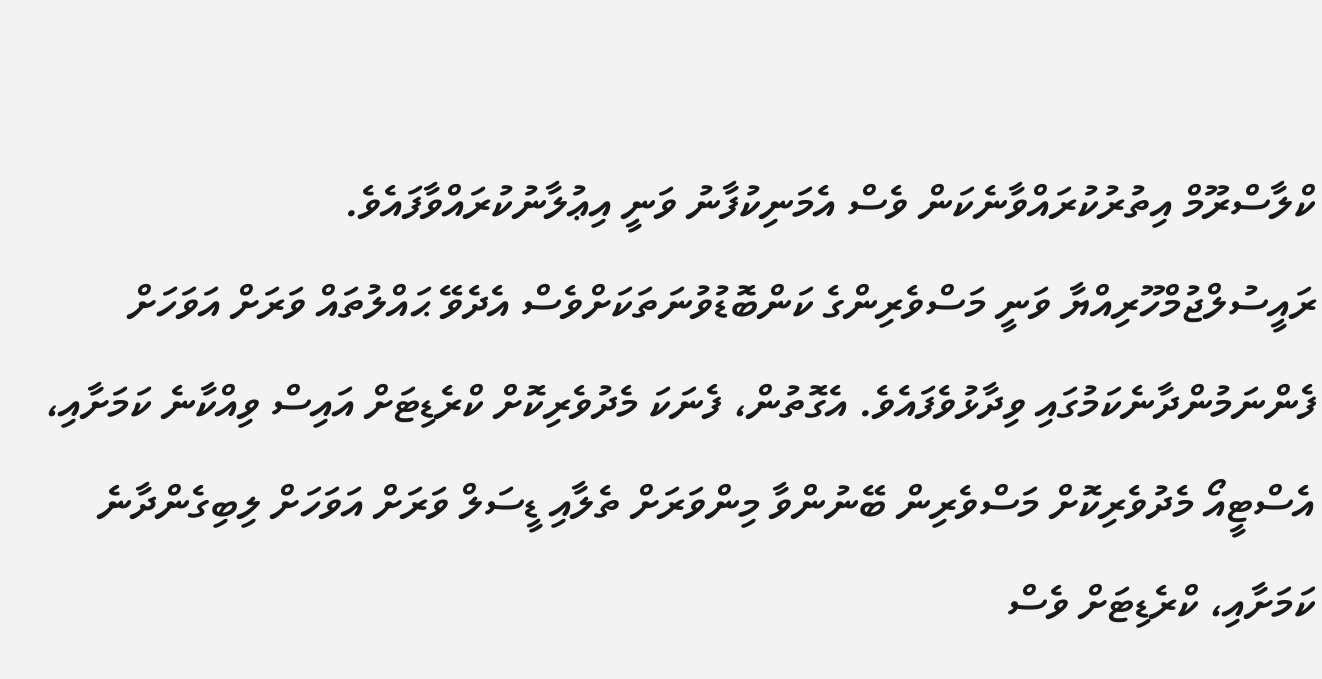ކްލާސްރޫމް އިތުރުކުރައްވާނެކަން ވެސް އެމަނިކުފާނު ވަނީ އިޢުލާނުކުރައްވާފައެވެ.
ރައީސުލްޖުމްހޫރިއްޔާ ވަނީ މަސްވެރިންގެ ކަންބޮޑުވުނަތަކަށްވެސް އެދެވޭ ޙައްލުތައް ވަރަށް އަވަހަށް ފެންނަމުންދާނެކަމުގައި ވިދާޅުވެފައެވެ. އެގޮތުން، ފެނަކަ މެދުވެރިކޮށް ކްރެޑިޓަށް އައިސް ވިއްކާނެ ކަމަށާއި، އެސްޓީއޯ މެދުވެރިކޮށް މަސްވެރިން ބޭނުންވާ މިންވަރަށް ތެލާއި ޑީސަލް ވަރަށް އަވަހަށް ލިބިގެންދާނެ ކަމަށާއި، ކްރެޑިޓަށް ވެސް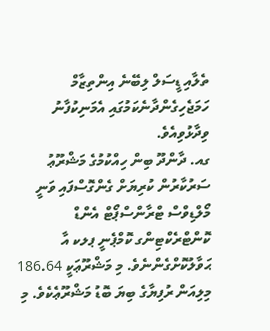ތެލާއި ޑީސަލް ލިބޭނެ އިންތިޒާމް ހަމަޖެހިގެންދާނެކަމުގައި އެމަނިކުފާނު ވިދާޅުވިއެވެ.
ގއ. ދާންދޫ ބިން ހިއްކުމުގެ މަޝްރޫޢު ސަރުކާރުން ކުރިޔަށް ގެންގޮސްފައި ވަނީ މޯލްޑިވްސް ޓްރާންސްޕޯޓް އެންޑް ކޮންޓްރެކްޓިންގ ކޮމްޕެނީ ޕލކ އާ ޙަވާލުކޮށްގެންނެވެ. މި މަޝްރޫޢަކީ 186.64 މިލިއަން ރުފިޔާގެ ބިޔަ ބޮޑު މަޝްރޫޢެކެވެ. މި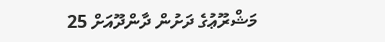މަޝްރޫޢުގެ ދަށުން ދާންދޫއަށް 25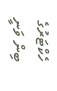ހެކްޓަރުގެ ބިން ވަނީ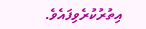އިތުރުކުރެވިފައެވެ.